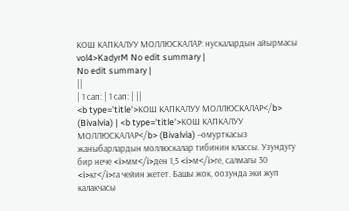КОШ КАПКАЛУУ МОЛЛЮСКАЛАР: нускалардын айырмасы
vol4>KadyrM No edit summary |
No edit summary |
||
| 1 сап: | 1 сап: | ||
<b type='title'>КОШ КАПКАЛУУ МОЛЛЮСКАЛАР</b> (Bivalvia) | <b type='title'>КОШ КАПКАЛУУ МОЛЛЮСКАЛАР</b> (Bivalvia) –омурткасыз жаныбарлардын моллюскалар тибинин классы. Узундугу бир нече <i>мм</i>ден 1,5 <i>м</i>ге, салмагы 30 <i>кг</i>га чейин жетет. Башы жок, оозунда эки жуп калакчасы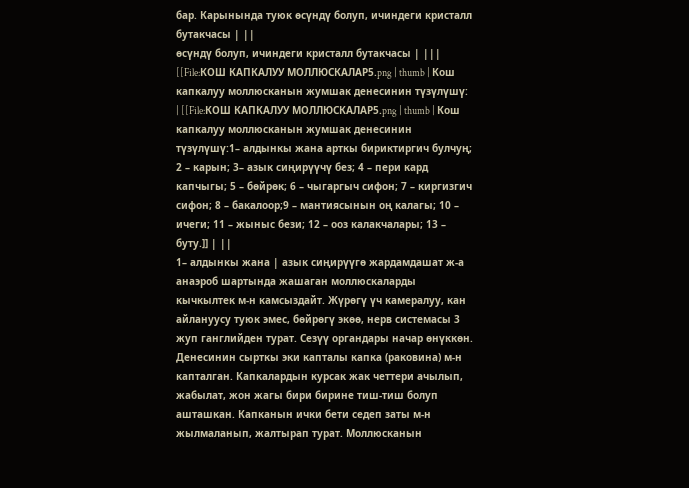бар. Карынында туюк өсүндү болуп, ичиндеги кристалл бутакчасы | ||
өсүндү болуп, ичиндеги кристалл бутакчасы | |||
[[File:КОШ КАПКАЛУУ МОЛЛЮСКАЛАР5.png | thumb | Кош капкалуу моллюсканын жумшак денесинин түзүлүшү: | [[File:КОШ КАПКАЛУУ МОЛЛЮСКАЛАР5.png | thumb | Кош капкалуу моллюсканын жумшак денесинин түзүлүшү:1– алдынкы жана арткы бириктиргич булчуң; 2 – карын; 3– азык сиңирүүчү без; 4 – пери кард капчыгы; 5 – бөйрөк; 6 – чыгаргыч сифон; 7 – киргизгич сифон; 8 – бакалоор;9 – мантиясынын оң калагы; 10 – ичеги; 11 – жыныс бези; 12 – ооз калакчалары; 13 – буту.]] | ||
1– алдынкы жана | азык сиңирүүгө жардамдашат ж-а анаэроб шартында жашаган моллюскаларды кычкылтек м-н камсыздайт. Жүрөгү үч камералуу, кан айлануусу туюк эмес, бөйрөгү экөө, нерв системасы 3 жуп ганглийден турат. Сезүү органдары начар өнүккөн. Денесинин сырткы эки капталы капка (раковина) м-н капталган. Капкалардын курсак жак четтери ачылып, жабылат, жон жагы бири бирине тиш-тиш болуп ашташкан. Капканын ички бети седеп заты м-н жылмаланып, жалтырап турат. Моллюсканын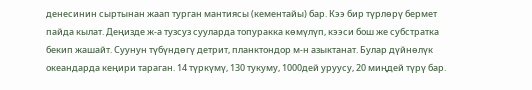денесинин сыртынан жаап турган мантиясы (кементайы) бар. Кээ бир түрлөрү бермет пайда кылат. Деңизде ж-а тузсуз сууларда топуракка көмүлүп, кээси бош же субстратка бекип жашайт. Суунун түбүндөгү детрит, планктондор м-н азыктанат. Булар дүйнөлүк океандарда кеңири тараган. 14 түркүмү, 130 тукуму, 1000дей уруусу, 20 миңдей түрү бар.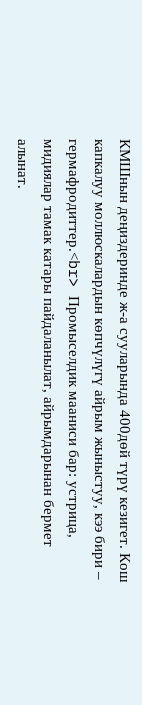КМШнын деңиздеринде ж-а сууларында 400дөй түрү кезигет. Кош капкалуу моллюскалардын көпчүлүгү айрым жыныстуу, кээ бири – гермафродиттер.<br> Промыселдик мааниси бар: устрица, мидиялар тамак катары пайдаланылат, айрымдарынан бермет алынат.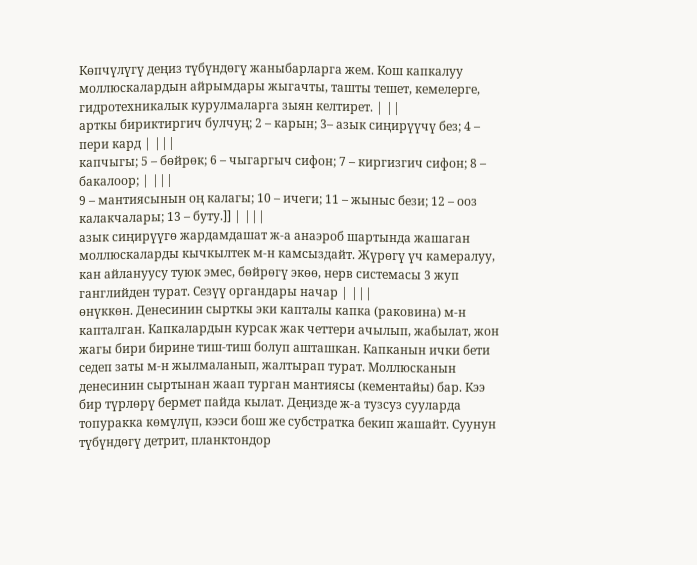Көпчүлүгү деңиз түбүндөгү жаныбарларга жем. Кош капкалуу моллюскалардын айрымдары жыгачты, ташты тешет, кемелерге, гидротехникалык курулмаларга зыян келтирет. | ||
арткы бириктиргич булчуң; 2 – карын; 3– азык сиңирүүчү без; 4 – пери кард | |||
капчыгы; 5 – бөйрөк; 6 – чыгаргыч сифон; 7 – киргизгич сифон; 8 – бакалоор; | |||
9 – мантиясынын оң калагы; 10 – ичеги; 11 – жыныс бези; 12 – ооз калакчалары; 13 – буту.]] | |||
азык сиңирүүгө жардамдашат ж-а анаэроб шартында жашаган моллюскаларды кычкылтек м-н камсыздайт. Жүрөгү үч камералуу, кан айлануусу туюк эмес, бөйрөгү экөө, нерв системасы 3 жуп ганглийден турат. Сезүү органдары начар | |||
өнүккөн. Денесинин сырткы эки капталы капка (раковина) м-н капталган. Капкалардын курсак жак четтери ачылып, жабылат, жон жагы бири бирине тиш-тиш болуп ашташкан. Капканын ички бети седеп заты м-н жылмаланып, жалтырап турат. Моллюсканын денесинин сыртынан жаап турган мантиясы (кементайы) бар. Кээ бир түрлөрү бермет пайда кылат. Деңизде ж-а тузсуз сууларда топуракка көмүлүп, кээси бош же субстратка бекип жашайт. Суунун түбүндөгү детрит, планктондор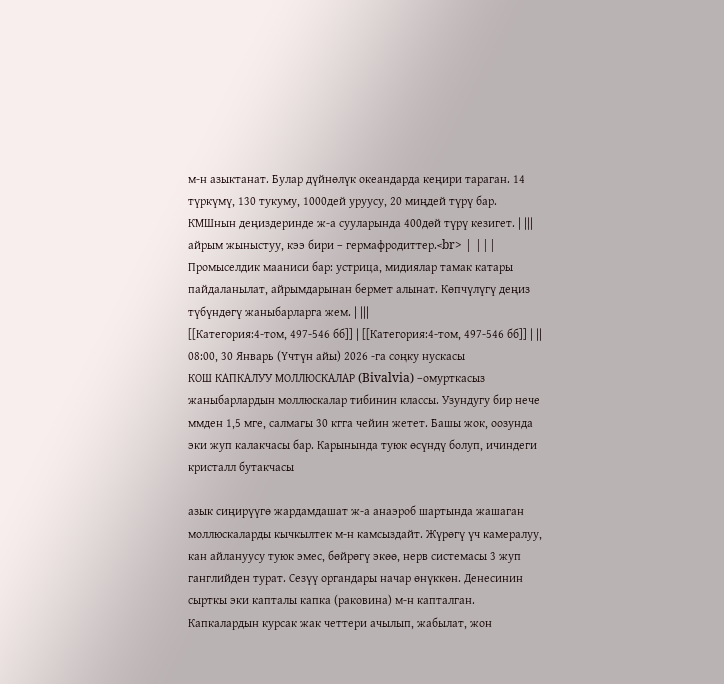м-н азыктанат. Булар дүйнөлүк океандарда кеңири тараган. 14 түркүмү, 130 тукуму, 1000дей уруусу, 20 миңдей түрү бар. КМШнын деңиздеринде ж-а сууларында 400дөй түрү кезигет. | |||
айрым жыныстуу, кээ бири – гермафродиттер.<br> | |||
Промыселдик мааниси бар: устрица, мидиялар тамак катары пайдаланылат, айрымдарынан бермет алынат. Көпчүлүгү деңиз түбүндөгү жаныбарларга жем. | |||
[[Категория:4-том, 497-546 бб]] | [[Категория:4-том, 497-546 бб]] | ||
08:00, 30 Январь (Үчтүн айы) 2026 -га соңку нускасы
КОШ КАПКАЛУУ МОЛЛЮСКАЛАР (Bivalvia) –омурткасыз жаныбарлардын моллюскалар тибинин классы. Узундугу бир нече ммден 1,5 мге, салмагы 30 кгга чейин жетет. Башы жок, оозунда эки жуп калакчасы бар. Карынында туюк өсүндү болуп, ичиндеги кристалл бутакчасы

азык сиңирүүгө жардамдашат ж-а анаэроб шартында жашаган моллюскаларды кычкылтек м-н камсыздайт. Жүрөгү үч камералуу, кан айлануусу туюк эмес, бөйрөгү экөө, нерв системасы 3 жуп ганглийден турат. Сезүү органдары начар өнүккөн. Денесинин сырткы эки капталы капка (раковина) м-н капталган. Капкалардын курсак жак четтери ачылып, жабылат, жон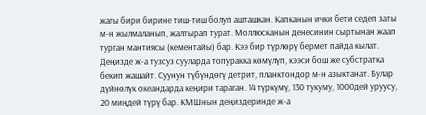жагы бири бирине тиш-тиш болуп ашташкан. Капканын ички бети седеп заты м-н жылмаланып, жалтырап турат. Моллюсканын денесинин сыртынан жаап турган мантиясы (кементайы) бар. Кээ бир түрлөрү бермет пайда кылат. Деңизде ж-а тузсуз сууларда топуракка көмүлүп, кээси бош же субстратка бекип жашайт. Суунун түбүндөгү детрит, планктондор м-н азыктанат. Булар дүйнөлүк океандарда кеңири тараган. 14 түркүмү, 130 тукуму, 1000дей уруусу, 20 миңдей түрү бар. КМШнын деңиздеринде ж-а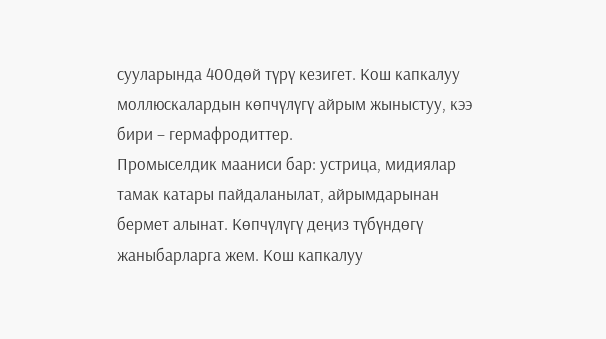сууларында 400дөй түрү кезигет. Кош капкалуу моллюскалардын көпчүлүгү айрым жыныстуу, кээ бири – гермафродиттер.
Промыселдик мааниси бар: устрица, мидиялар тамак катары пайдаланылат, айрымдарынан бермет алынат. Көпчүлүгү деңиз түбүндөгү жаныбарларга жем. Кош капкалуу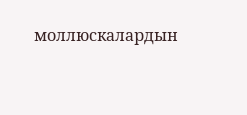моллюскалардын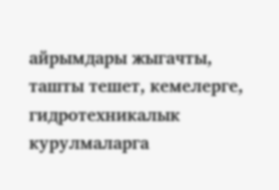айрымдары жыгачты, ташты тешет, кемелерге, гидротехникалык курулмаларга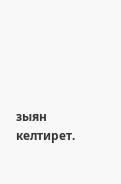зыян келтирет.